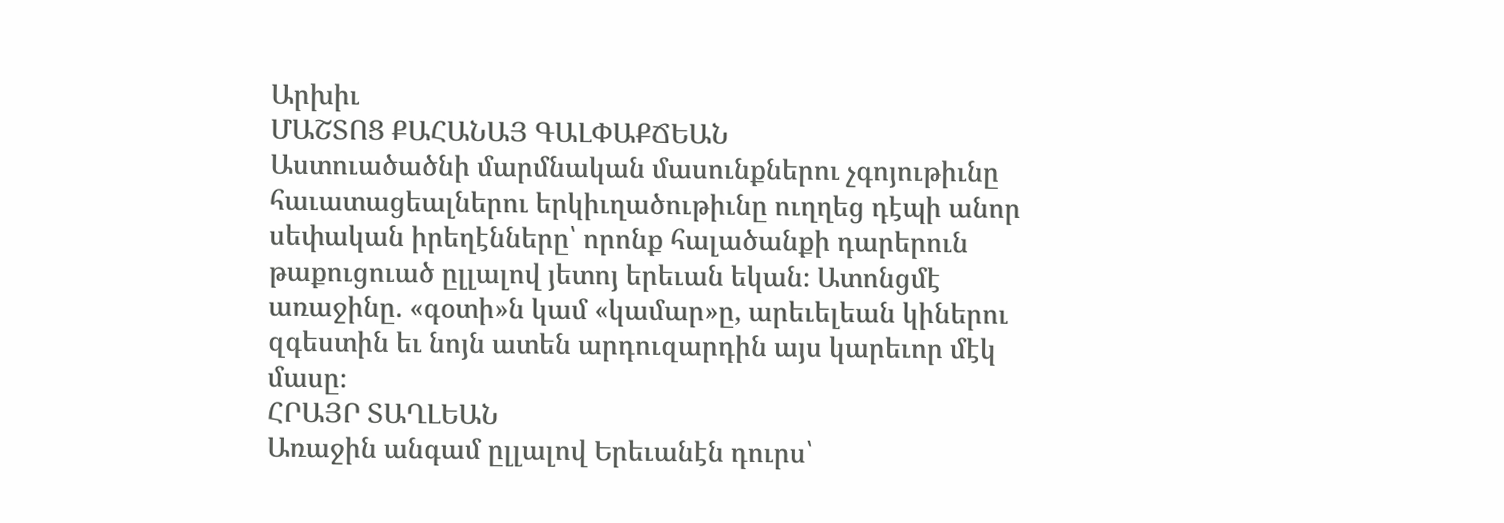Արխիւ
ՄԱՇՏՈՑ ՔԱՀԱՆԱՅ ԳԱԼՓԱՔՃԵԱՆ
Աստուածածնի մարմնական մասունքներու չգոյութիւնը հաւատացեալներու երկիւղածութիւնը ուղղեց դէպի անոր սեփական իրեղէնները՝ որոնք հալածանքի դարերուն թաքուցուած ըլլալով յետոյ երեւան եկան։ Ատոնցմէ առաջինը. «գօտի»ն կամ «կամար»ը, արեւելեան կիներու զգեստին եւ նոյն ատեն արդուզարդին այս կարեւոր մէկ մասը։
ՀՐԱՅՐ ՏԱՂԼԵԱՆ
Առաջին անգամ ըլլալով Երեւանէն դուրս՝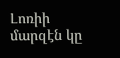Լոռիի մարզէն կը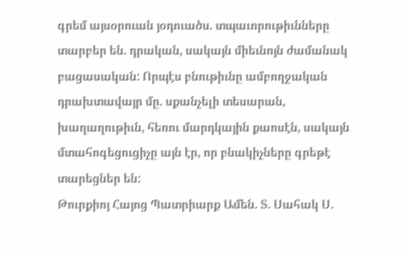գրեմ այսօրուան յօդուածս. տպաւորութիւնները տարբեր են. դրական, սակայն միեւնոյն ժամանակ բացասական: Որպէս բնութիւնը ամբողջական դրախտավայր մը. սքանչելի տեսարան, խաղաղութիւն, հեռու մարդկային քաոսէն, սակայն մտահոգեցուցիչը այն էր, որ բնակիչները գրեթէ տարեցներ են:
Թուրքիոյ Հայոց Պատրիարք Ամեն. Տ. Սահակ Ս.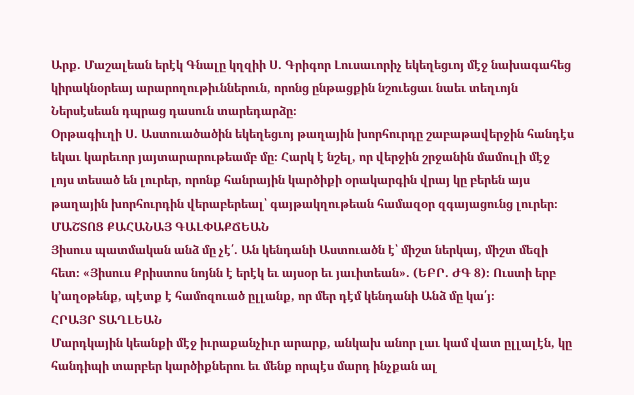Արք. Մաշալեան երէկ Գնալը կղզիի Ս. Գրիգոր Լուսաւորիչ եկեղեցւոյ մէջ նախագահեց կիրակնօրեայ արարողութիւններուն, որոնց ընթացքին նշուեցաւ նաեւ տեղւոյն Ներսէսեան դպրաց դասուն տարեդարձը։
Օրթագիւղի Ս. Աստուածածին եկեղեցւոյ թաղային խորհուրդը շաբաթավերջին հանդէս եկաւ կարեւոր յայտարարութեամբ մը։ Հարկ է նշել, որ վերջին շրջանին մամուլի մէջ լոյս տեսած են լուրեր, որոնք հանրային կարծիքի օրակարգին վրայ կը բերեն այս թաղային խորհուրդին վերաբերեալ՝ գայթակղութեան համազօր զգայացունց լուրեր։
ՄԱՇՏՈՑ ՔԱՀԱՆԱՅ ԳԱԼՓԱՔՃԵԱՆ
Յիսուս պատմական անձ մը չէ՛. Ան կենդանի Աստուածն է՝ միշտ ներկայ, միշտ մեզի հետ։ «Յիսուս Քրիստոս նոյնն է երէկ եւ այսօր եւ յաւիտեան». (ԵԲՐ. ԺԳ 8)։ Ուստի երբ կ՚աղօթենք, պէտք է համոզուած ըլլանք, որ մեր դէմ կենդանի Անձ մը կա՛յ։
ՀՐԱՅՐ ՏԱՂԼԵԱՆ
Մարդկային կեանքի մէջ իւրաքանչիւր արարք, անկախ անոր լաւ կամ վատ ըլլալէն, կը հանդիպի տարբեր կարծիքներու եւ մենք որպէս մարդ ինչքան ալ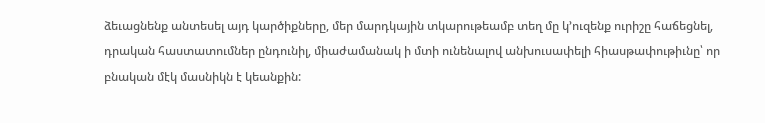ձեւացնենք անտեսել այդ կարծիքները, մեր մարդկային տկարութեամբ տեղ մը կ՚ուզենք ուրիշը հաճեցնել, դրական հաստատումներ ընդունիլ, միաժամանակ ի մտի ունենալով անխուսափելի հիասթափութիւնը՝ որ բնական մէկ մասնիկն է կեանքին: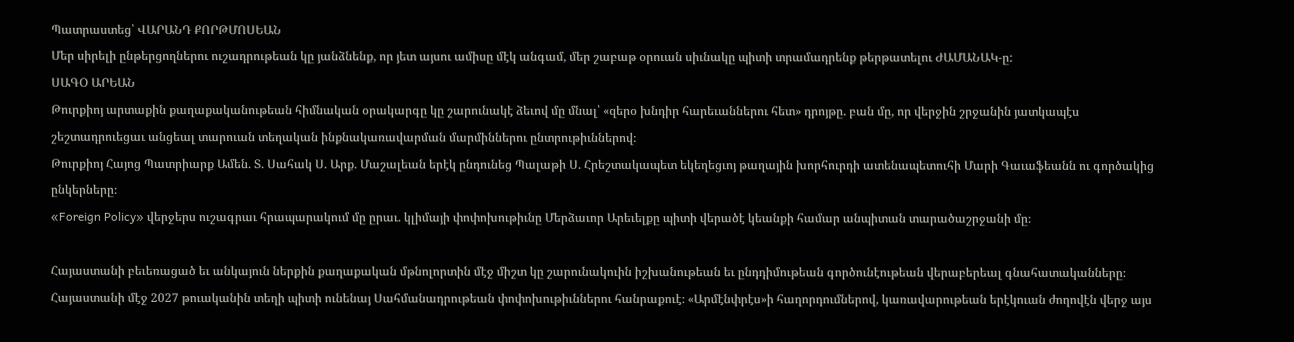Պատրաստեց՝ ՎԱՐԱՆԴ ՔՈՐԹՄՈՍԵԱՆ
Մեր սիրելի ընթերցողներու ուշադրութեան կը յանձնենք, որ յետ այսու ամիսը մէկ անգամ, մեր շաբաթ օրուան սիւնակը պիտի տրամադրենք թերթատելու ԺԱՄԱՆԱԿ-ը:
ՍԱԳՕ ԱՐԵԱՆ
Թուրքիոյ արտաքին քաղաքականութեան հիմնական օրակարգը կը շարունակէ ձեւով մը մնալ՝ «զերօ խնդիր հարեւաններու հետ» դրոյթը. բան մը, որ վերջին շրջանին յատկապէս շեշտադրուեցաւ անցեալ տարուան տեղական ինքնակառավարման մարմիններու ընտրութիւններով։
Թուրքիոյ Հայոց Պատրիարք Ամեն. Տ. Սահակ Ս. Արք. Մաշալեան երէկ ընդունեց Պալաթի Ս. Հրեշտակապետ եկեղեցւոյ թաղային խորհուրդի ատենապետուհի Մարի Գաւաֆեանն ու գործակից ընկերները։
«Foreign Policy» վերջերս ուշագրաւ հրապարակում մը ըրաւ. կլիմայի փոփոխութիւնը Մերձաւոր Արեւելքը պիտի վերածէ կեանքի համար անպիտան տարածաշրջանի մը։

Հայաստանի բեւեռացած եւ անկայուն ներքին քաղաքական մթնոլորտին մէջ միշտ կը շարունակուին իշխանութեան եւ ընդդիմութեան գործունէութեան վերաբերեալ գնահատականները։
Հայաստանի մէջ 2027 թուականին տեղի պիտի ունենայ Սահմանադրութեան փոփոխութիւններու հանրաքուէ։ «Արմէնփրէս»ի հաղորդումներով, կառավարութեան երէկուան ժողովէն վերջ այս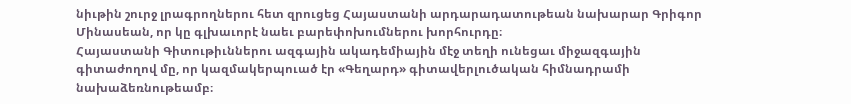նիւթին շուրջ լրագրողներու հետ զրուցեց Հայաստանի արդարադատութեան նախարար Գրիգոր Մինասեան, որ կը գլխաւորէ նաեւ բարեփոխումներու խորհուրդը։
Հայաստանի Գիտութիւններու ազգային ակադեմիային մէջ տեղի ունեցաւ միջազգային գիտաժողով մը, որ կազմակերպուած էր «Գեղարդ» գիտավերլուծական հիմնադրամի նախաձեռնութեամբ։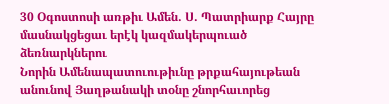30 Օգոստոսի առթիւ Ամեն. Ս. Պատրիարք Հայրը մասնակցեցաւ երէկ կազմակերպուած ձեռնարկներու
Նորին Ամենապատուութիւնը թրքահայութեան անունով Յաղթանակի տօնը շնորհաւորեց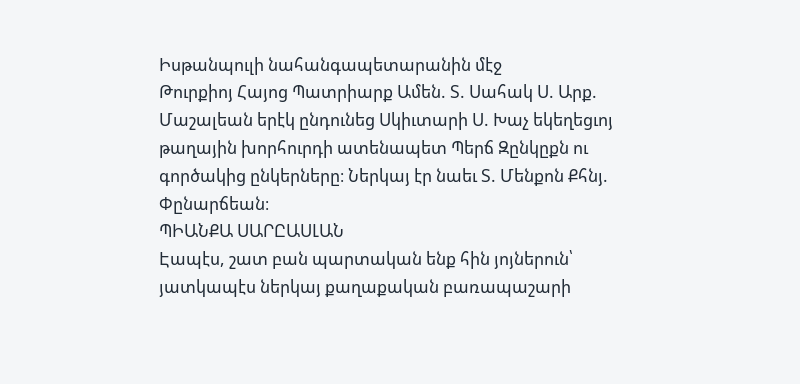Իսթանպուլի նահանգապետարանին մէջ
Թուրքիոյ Հայոց Պատրիարք Ամեն. Տ. Սահակ Ս. Արք. Մաշալեան երէկ ընդունեց Սկիւտարի Ս. Խաչ եկեղեցւոյ թաղային խորհուրդի ատենապետ Պերճ Զընկըքն ու գործակից ընկերները։ Ներկայ էր նաեւ Տ. Մենքոն Քհնյ. Փընարճեան։
ՊԻԱՆՔԱ ՍԱՐԸԱՍԼԱՆ
Էապէս, շատ բան պարտական ենք հին յոյներուն՝ յատկապէս ներկայ քաղաքական բառապաշարի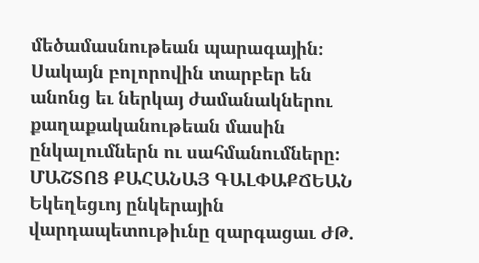մեծամասնութեան պարագային։ Սակայն բոլորովին տարբեր են անոնց եւ ներկայ ժամանակներու քաղաքականութեան մասին ընկալումներն ու սահմանումները։
ՄԱՇՏՈՑ ՔԱՀԱՆԱՅ ԳԱԼՓԱՔՃԵԱՆ
Եկեղեցւոյ ընկերային վարդապետութիւնը զարգացաւ ԺԹ.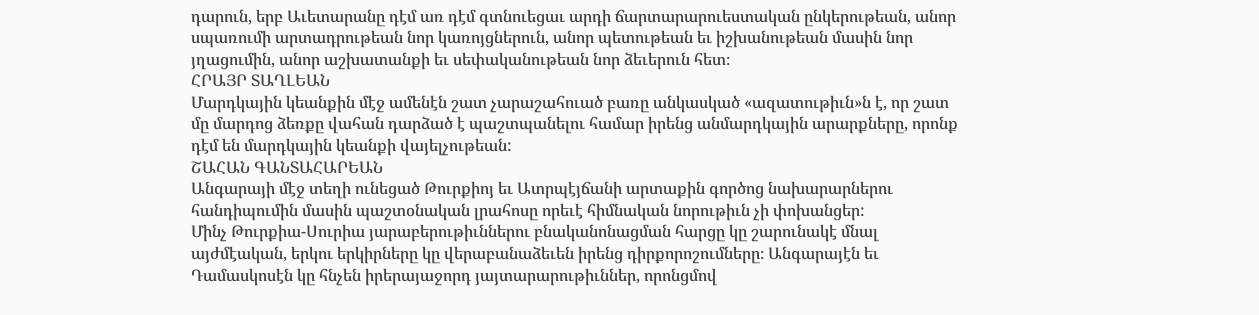դարուն, երբ Աւետարանը դէմ առ դէմ գտնուեցաւ արդի ճարտարարուեստական ընկերութեան, անոր սպառումի արտադրութեան նոր կառոյցներուն, անոր պետութեան եւ իշխանութեան մասին նոր յղացումին, անոր աշխատանքի եւ սեփականութեան նոր ձեւերուն հետ։
ՀՐԱՅՐ ՏԱՂԼԵԱՆ
Մարդկային կեանքին մէջ ամենէն շատ չարաշահուած բառը անկասկած «ազատութիւն»ն է, որ շատ մը մարդոց ձեռքը վահան դարձած է պաշտպանելու համար իրենց անմարդկային արարքները, որոնք դէմ են մարդկային կեանքի վայելչութեան:
ՇԱՀԱՆ ԳԱՆՏԱՀԱՐԵԱՆ
Անգարայի մէջ տեղի ունեցած Թուրքիոյ եւ Ատրպէյճանի արտաքին գործոց նախարարներու հանդիպումին մասին պաշտօնական լրահոսը որեւէ հիմնական նորութիւն չի փոխանցեր:
Մինչ Թուրքիա-Սուրիա յարաբերութիւններու բնականոնացման հարցը կը շարունակէ մնալ այժմէական, երկու երկիրները կը վերաբանաձեւեն իրենց դիրքորոշումները։ Անգարայէն եւ Դամասկոսէն կը հնչեն իրերայաջորդ յայտարարութիւններ, որոնցմով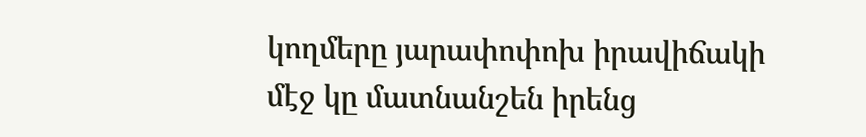կողմերը յարափոփոխ իրավիճակի մէջ կը մատնանշեն իրենց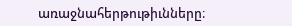առաջնահերթութիւնները։